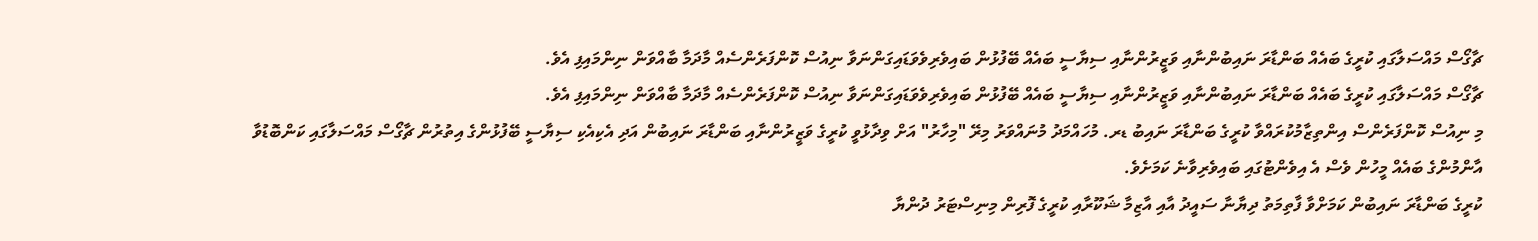ޗާގޯސް މައްސަލާގައި ކުރީގެ ބައެއް ބަންޑާރަ ނައިބުންނާއި ވަޒީރުންނާއި ސިޔާސީ ބައެއް ބޭފުޅުން ބައިވެރިވެވަޑައިގަންނަވާ ނިއުސް ކޮންފަރެންސެއް މާދަމާ ބާއްވަން ނިންމައިފި އެވެ.
ޗާގޯސް މައްސަލާގައި ކުރީގެ ބައެއް ބަންޑާރަ ނައިބުންނާއި ވަޒީރުންނާއި ސިޔާސީ ބައެއް ބޭފުޅުން ބައިވެރިވެވަޑައިގަންނަވާ ނިއުސް ކޮންފަރެންސެއް މާދަމާ ބާއްވަން ނިންމައިފި އެވެ.
މި ނިއުސް ކޮންފަރެންސް އިންތިޒާމުކުރައްވާ ކުރީގެ ބަންޑާރަ ނައިބު ޑރ. މުހައްމަދު މުނައްވަރު މިރޭ "މިހާރު" އަށް ވިދާޅުވީ ކުރީގެ ވަޒީރުންނާއި ބަންޑާރަ ނައިބުން އަދި އެކިއެކި ސިޔާސީ ބޭފުޅުންގެ އިތުރުން ޗާގޯސް މައްސަލާގައި ކަންބޮޑުވާ އާންމުންގެ ބައެއް މީހުން ވެސް އެ އިވެންޓުގައި ބައިވެރިވާނެ ކަމަށެވެ.
ކުރީގެ ބަންޑާރަ ނައިބުން ކަމަށްވާ ފާތިމަތު ދިޔާނާ ސައީދު އާއި އާޒިމާ ޝަކޫރާއި ކުރީގެ ފޮރިން މިނިސްޓަރު ދުންޔާ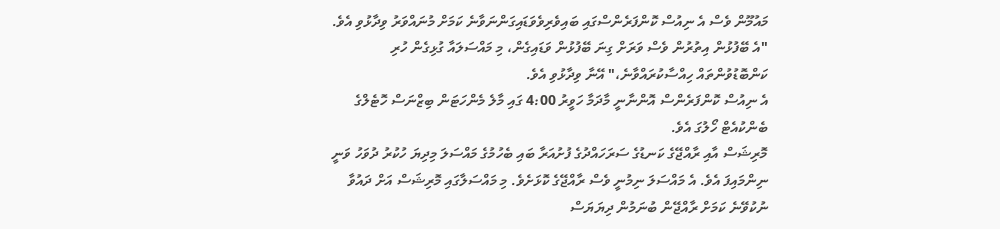މައުމޫން ވެސް އެ ނިއުސް ކޮންފަރެންސްގައި ބައިވެރިވެވަޑައިގަންނަވާނެ ކަމަށް މުނައްވަރު ވިދާޅުވި އެވެ.
"އެ ބޭފުޅުން އިތުރުން ވެސް ވަރަށް ގިނަ ބޭފުޅުން ވަޑައިގެން، މި މައްސަލައާ ގުޅިގެން ހުރި ކަންބޮޑުވުންތައް ހިއްސާކުރައްވާނެ،" އޭނާ ވިދާޅުވި އެވެ.
އެ ނިއުސް ކޮންފަރެންސް އޮންނާނީ މާދަމާ ހަވީރު 4:00 ގައި މާލެ މެންހަޓަން ބިޒްނަސް ހޮޓެލްގެ ބެންކުއެޓް ހޯލުގަ އެވެ.
މޮރިޝަސް އާއި ރާއްޖޭގެ ކަނޑުގެ ސަރަހައްދުގެ ފުށުއަރާ ބައި ބެހުމުގެ މައްސަލަ މިދިޔަ ހުކުރު ދުވަހު ވަނީ ނިންމައިފަ އެވެ. އެ މައްސަލަ ނިމުނީ ވެސް ރާއްޖޭގެ ކޮޅަށެވެ. މި މައްސަލާގައި މޮރިޝަސް އަށް ދައުވާ ނުކުވޭނެ ކަމަށް ރާއްޖޭން ބުނަމުން ދިޔަޔަސް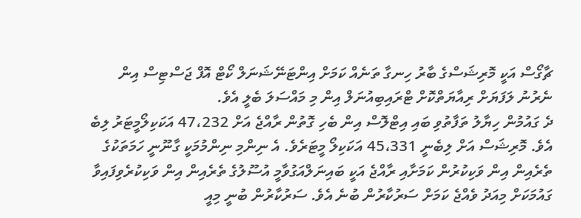ޗާގޯސް އަކީ މޮރިޝަސްގެ ބާރު ހިނގާ ތަނެއް ކަމަށް އިންޓަނޭޝަނަލް ކޯޓް އޮފް ޖަސްޓިސް އިން ނެރުނު ލަފަޔަށް ރިއާޔަތްކޮށް ޓްރައިބިއުނަލް އިން މި މައްސަލަ ބެލީ އެވެ.
ދެ ގައުމުން ހިޔާލު ތަފާތުވި ބައި އިޓްލޮސް އިން ބެހި ގޮތުން ރާއްޖެ އަށް 47،232 އަކަކިލޯމީޓަރު ލިބެ އެވެ. މޮރިޝަސް އަށް ލިބެނީ 45،331 އަކަކިލޯ މީޓަރެވެ. އެ ނިންމި ނިންމުމަކީ ގާނޫނީ ހަމަތަކުގެ ތެރެއިން އިން ވަކިކުރުން ކަމަށާއި ރާއްޖެ އަކީ ބައިނަލްއަގުވާމީ އުސޫލުގެ ތެރެއިން އިން ވަކިކުރެވިފައިވާ ގައުމަކަށް މިއަދު ވެއްޖެ ކަމަށް ސަރުކާރުން ބުނެ އެވެ. ސަރުކާރުން ބުނީ މިއީ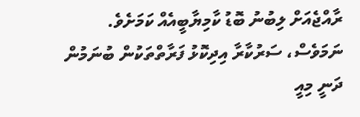ރާއްޖެއަށް ލިބުނު ބޮޑު ކާމިޔާބީއެއް ކަމަށެވެ.
ނަމަވެސް، ސަރުކާރާ އިދިކޮޅު ފަރާތްތަކުން ބުނަމުން ދަނީ މިއީ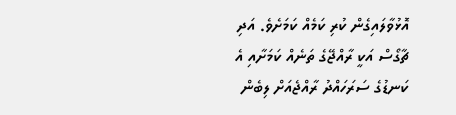އޮޅުވާލައިގެން ކުރި ކަމެއް ކަމަށެވެ. އަދި ޗާގޯސް އަކީ ރާއްޖޭގެ ތަނެއް ކަމަށާއި އެ ކަނޑުގެ ސަރަހައްދު ރާއްޖެއަށް ލިބެން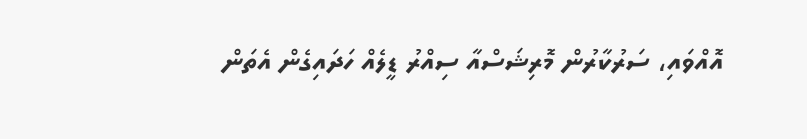އޮއްވައި، ސަރުކާރުން މޮރިޝަސްއާ ސިއްރު ޑީލެއް ހަދައިގެން އެތަން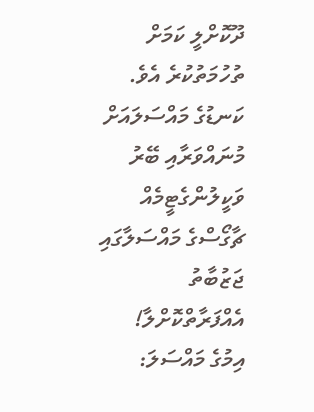ދޫކޮށްލީ ކަމަށް ތުހުމަތުކުރެ އެވެ.
ކަނޑުގެ މައްސަލައަށް މުނައްވަރާއި ބޭރު ވަކީލުންގެޓީމެއް
ޗާގޯސްގެ މައްސަލާގައި ޖަޒުބާތު އެއްފަރާތްކޮށްލާ!
އިމުގެ މައްސަލަ: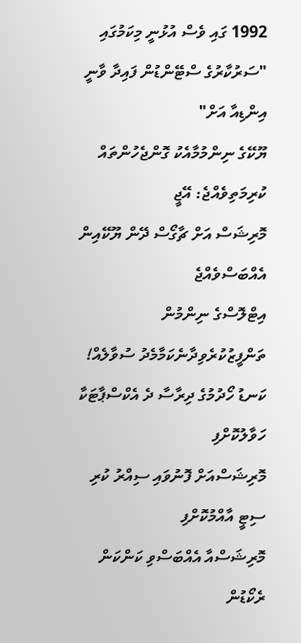1992 ގައި ވެސް އުޅުނީ މިކަމުގައި
"ސަރުކާރުގެ ސްޓޭންޑުން ފައިދާ ވާނީ އިންޑިއާ އަށް"
ޔޫކޭގެ ނިންމުމާއެކު ގޮންޖެހުންތައް ކުރިމަތިވެއްޖެ: އޭޖީ
މޮރިޝަސް އަށް ޗާގޯސް ދޭން ޔޫކޭއިން އެއްބަސްވެއްޖެ
އިޓްލޮސްގެ ނިންމުން ތަންފީޒުކުރެވިދާނެކަމާމެދު ސުވާލެއް!
ކަނޑު ހޯދުމުގެ ދިރާސާ ދެ އެކްސްޕާޓަކާ ހަވާލުކޮށްފި
މޮރިޝަސްއަށް ފޮނުވައި ސިއްރު ކުރި ސިޓީ އާއްމުކޮށްފި
މޮރިޝަސްއާ އެއްބަސްވި ކަންކަން ރެކޯޑުން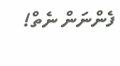ފެންނަން ނެތް!